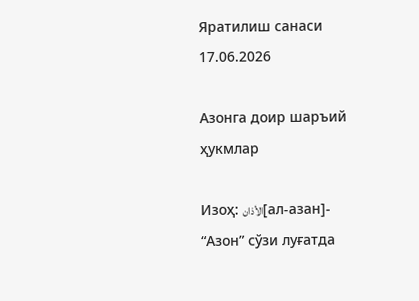Яратилиш санаси 17.06.2026

Азонга доир шаръий ҳукмлар

Изоҳ: الأذان[ал-азан]- “Азон” сўзи луғатда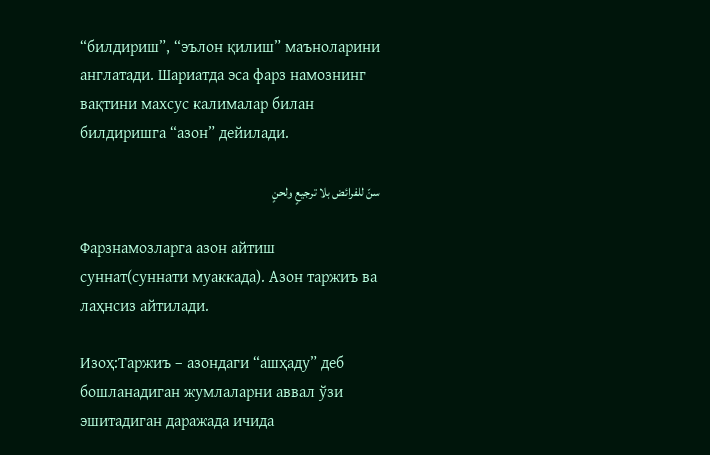“билдириш”, “эълон қилиш” маъноларини англатади. Шариатда эса фарз намознинг вақтини махсус калималар билан билдиришга “азон” дейилади.

سنّ للفرائض بلا ترجيعٍ ولحنٍ

Фарзнамозларга азон айтиш суннат(суннати муаккада). Азон таржиъ ва лаҳнсиз айтилади.

Изоҳ:Таржиъ – азондаги “ашҳаду” деб бошланадиган жумлаларни аввал ўзи эшитадиган даражада ичида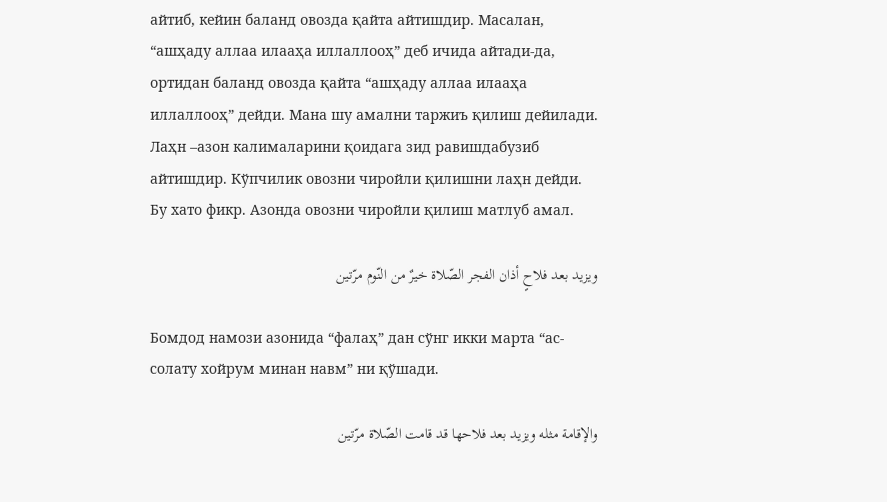айтиб, кейин баланд овозда қайта айтишдир. Масалан, “ашҳаду аллаа илааҳа иллаллооҳ” деб ичида айтади-да, ортидан баланд овозда қайта “ашҳаду аллаа илааҳа иллаллооҳ” дейди. Мана шу амални таржиъ қилиш дейилади. Лаҳн –азон калималарини қоидага зид равишдабузиб айтишдир. Кўпчилик овозни чиройли қилишни лаҳн дейди. Бу хато фикр. Азонда овозни чиройли қилиш матлуб амал.

ويزيد بعد فلاحٍ أذان الفجر الصّلاة خيرٌ من النّوم مرّتين

Бомдод намози азонида “фалаҳ” дан сўнг икки марта “ас-солату хойрум минан навм” ни қўшади.

والإقامة مثله ويزيد بعد فلاحها قد قامت الصّلاة مرّتين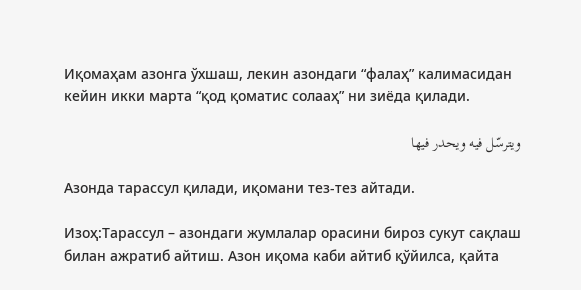Иқомаҳам азонга ўхшаш, лекин азондаги “фалаҳ” калимасидан кейин икки марта “қод қоматис солааҳ” ни зиёда қилади.

ويترسّل فيه ويحدر فيها

Азонда тарассул қилади, иқомани тез-тез айтади.

Изоҳ:Тарассул – азондаги жумлалар орасини бироз сукут сақлаш билан ажратиб айтиш. Азон иқома каби айтиб қўйилса, қайта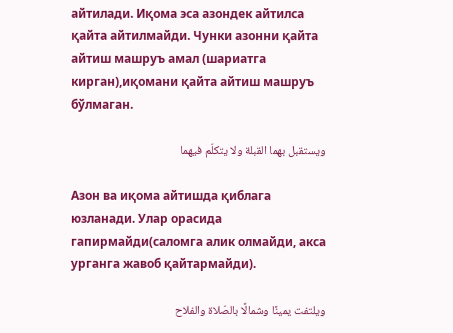айтилади. Иқома эса азондек айтилса қайта айтилмайди. Чунки азонни қайта айтиш машруъ амал (шариатга кирган),иқомани қайта айтиш машруъ бўлмаган.

ويستقبل بهما القبلة ولا يتكلّم فيهما

Азон ва иқома айтишда қиблага юзланади. Улар орасида гапирмайди(саломга алик олмайди, акса урганга жавоб қайтармайди).

ويلتفت يمينًا وشمالًا بالصّلاة والفلاح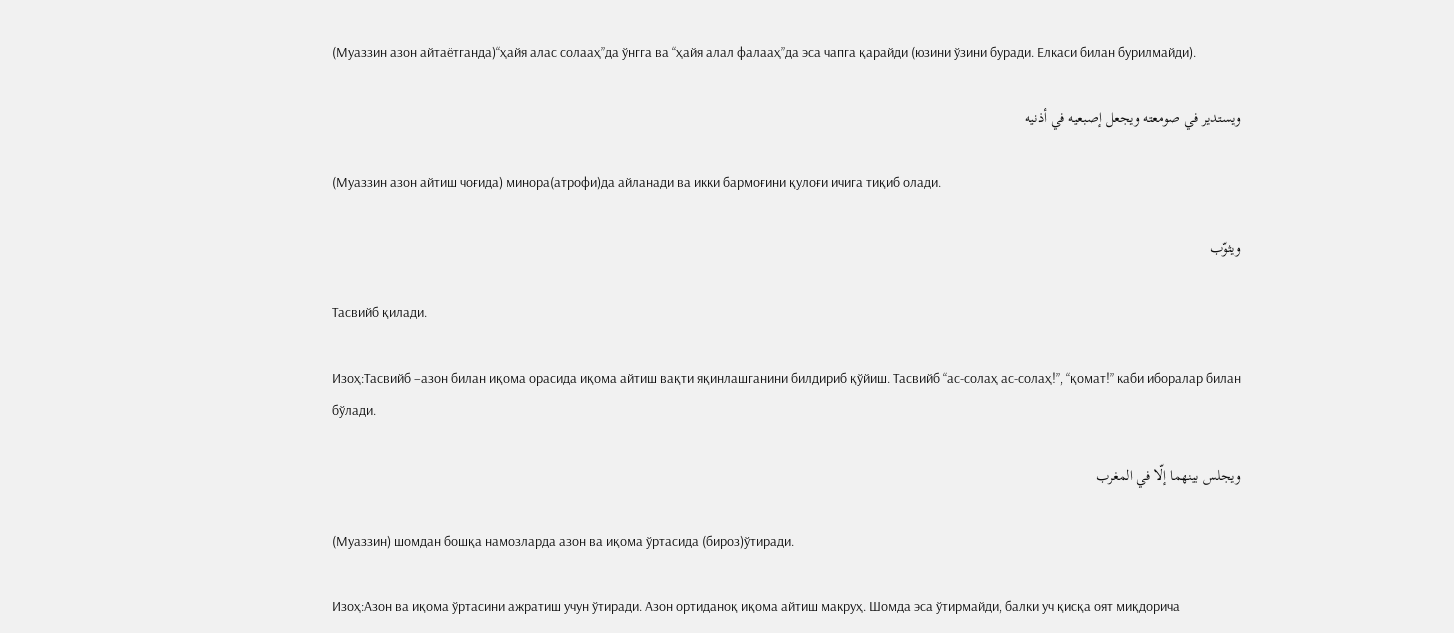(Муаззин азон айтаётганда)“ҳайя алас солааҳ”да ўнгга ва “ҳайя алал фалааҳ”да эса чапга қарайди (юзини ўзини буради. Елкаси билан бурилмайди).

ويستدير في صومعته ويجعل إصبعيه في أذنيه

(Муаззин азон айтиш чоғида) минора(атрофи)да айланади ва икки бармоғини қулоғи ичига тиқиб олади.

ويثوّب

Тасвийб қилади.

Изоҳ:Тасвийб –азон билан иқома орасида иқома айтиш вақти яқинлашганини билдириб қўйиш. Тасвийб “ас-солаҳ ас-солаҳ!”, “қомат!” каби иборалар билан бўлади.

ويجلس بينهما إلّا في المغرب

(Муаззин) шомдан бошқа намозларда азон ва иқома ўртасида (бироз)ўтиради.

Изоҳ:Азон ва иқома ўртасини ажратиш учун ўтиради. Азон ортиданоқ иқома айтиш макруҳ. Шомда эса ўтирмайди, балки уч қисқа оят миқдорича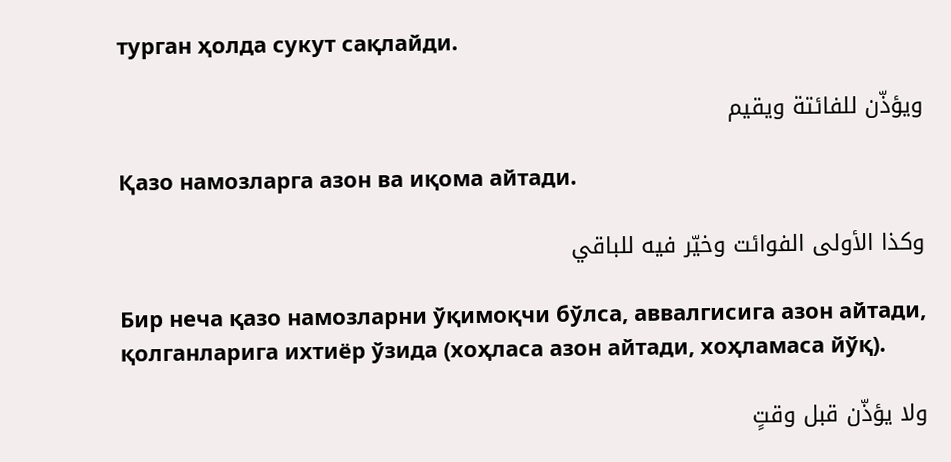турган ҳолда сукут сақлайди.

ويؤذّن للفائتة ويقيم

Қазо намозларга азон ва иқома айтади.

وكذا الأولى الفوائت وخيّر فيه للباقي

Бир неча қазо намозларни ўқимоқчи бўлса, аввалгисига азон айтади, қолганларига ихтиёр ўзида (хоҳласа азон айтади, хоҳламаса йўқ).

ولا يؤذّن قبل وقتٍ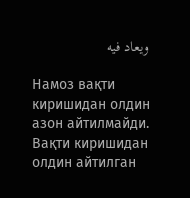ويعاد فيه

Намоз вақти киришидан олдин азон айтилмайди. Вақти киришидан олдин айтилган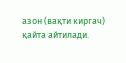азон (вақти киргач) қайта айтилади.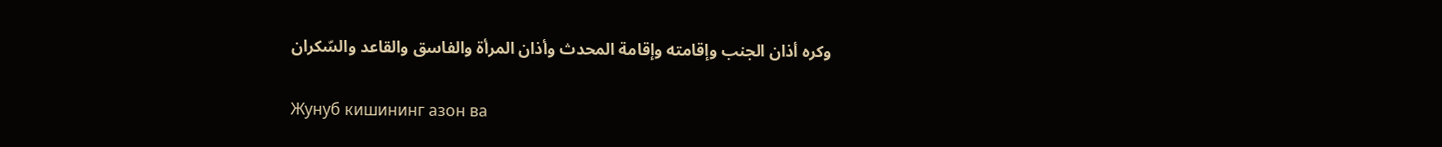وكره أذان الجنب وإقامته وإقامة المحدث وأذان المرأة والفاسق والقاعد والسّكران

Жунуб кишининг азон ва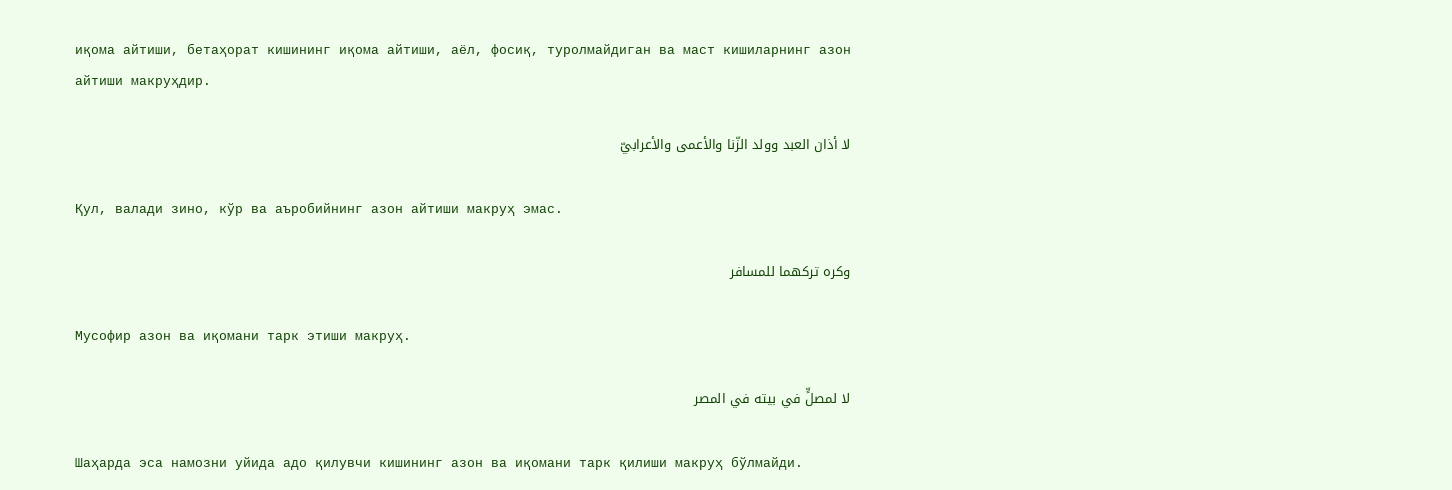иқома айтиши, бетаҳорат кишининг иқома айтиши, аёл, фосиқ, туролмайдиган ва маст кишиларнинг азон айтиши макруҳдир.

لا أذان العبد وولد الزّنا والأعمى والأعرابيّ

Қул, валади зино, кўр ва аъробийнинг азон айтиши макруҳ эмас.

وكره تركهما للمسافر

Мусофир азон ва иқомани тарк этиши макруҳ.

لا لمصلٍّ في بيته في المصر

Шаҳарда эса намозни уйида адо қилувчи кишининг азон ва иқомани тарк қилиши макруҳ бўлмайди.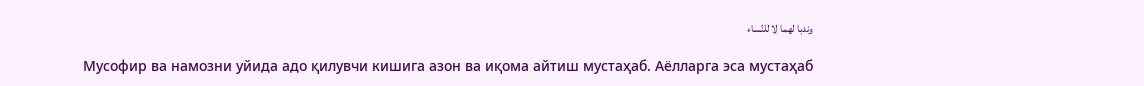وندبا لهما لا للنّساء

Мусофир ва намозни уйида адо қилувчи кишига азон ва иқома айтиш мустаҳаб. Аёлларга эса мустаҳаб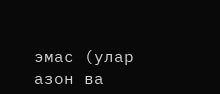эмас (улар азон ва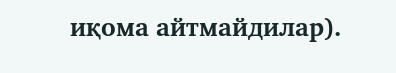иқома айтмайдилар).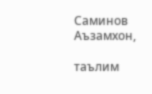Саминов Аъзамхон,

таълим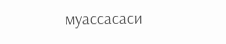муассасаси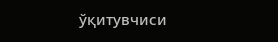ўқитувчиси